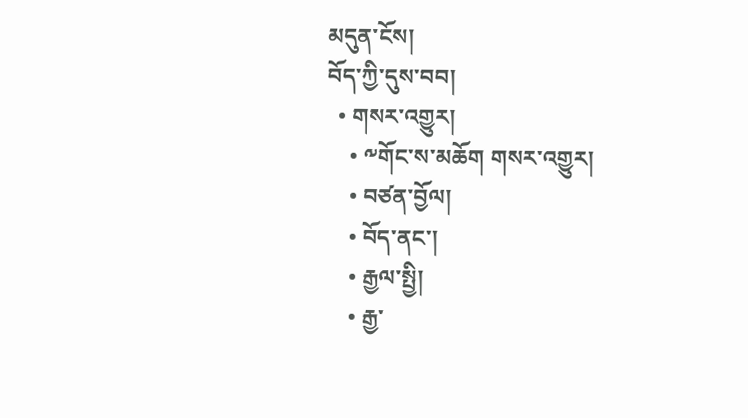མདུན་ངོས།
བོད་ཀྱི་དུས་བབ།
  • གསར་འགྱུར།
    • ༸གོང་ས་མཆོག གསར་འགྱུར།
    • བཙན་བྱོལ།
    • བོད་ནང་།
    • རྒྱལ་སྤྱི།
    • རྒྱ་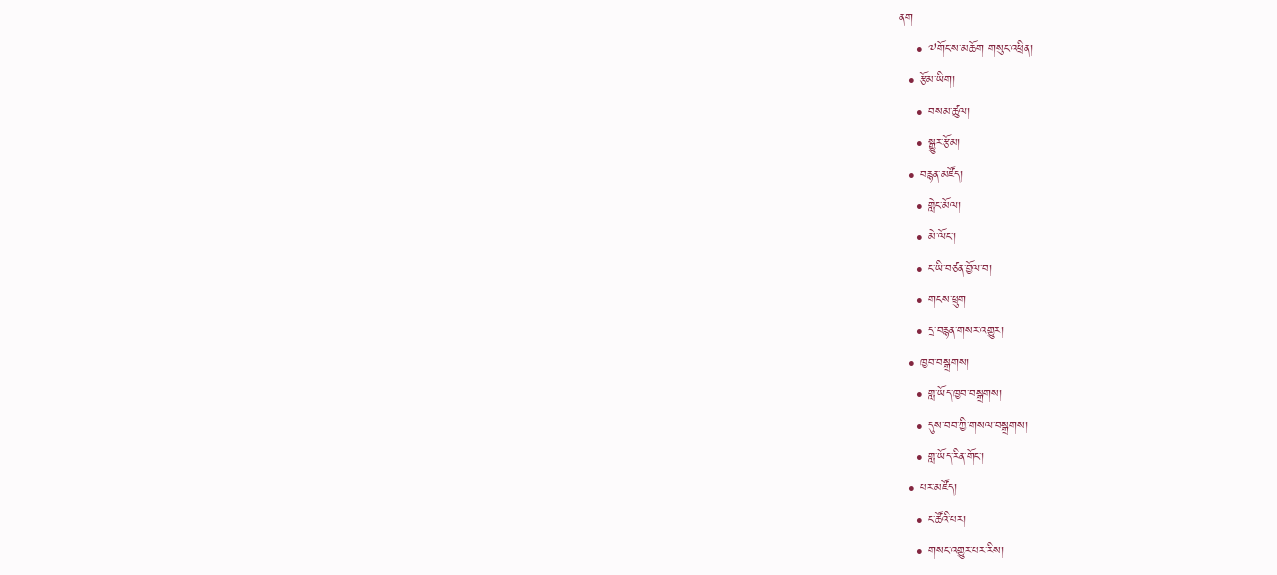ནག
    • ༧གོང་ས་མཆོག གསུང་འཕྲིན།
  • རྩོམ་ཡིག།
    • བསམ་ཚུལ།
    • སྒྱུར་རྩོམ།
  • བརྙན་མཛོད།
    • གླེང་མོལ།
    • མེ་ལོང་།
    • ང་ཡི་བཙན་བྱོལ་བ།
    • གངས་ཕྲུག
    • དྲ་བརྙན་གསར་འགྱུར།
  • ཁྱབ་བསྒྲགས།
    • གླ་ཡོད་ཁྱབ་བསྒྲགས།
    • དུས་བབ་ཀྱི་གསལ་བསྒྲགས།
    • གླ་ཡོད་རིན་གོང་།
  • པར་མཛོད།
    • ང་ཚོའི་པར།
    • གསང་འགྱུར་པར་རིས།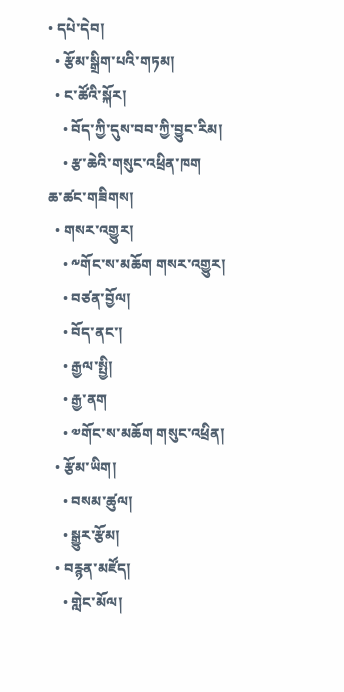• དཔེ་དེབ།
  • རྩོམ་སྒྲིག་པའི་གཏམ།
  • ང་ཚོའི་སྐོར།
    • བོད་ཀྱི་དུས་བབ་ཀྱི་བྱུང་རིམ།
    • རྩ་ཆེའི་གསུང་འཕྲིན་ཁག
ཆ་ཚང་གཟིགས།
  • གསར་འགྱུར།
    • ༸གོང་ས་མཆོག གསར་འགྱུར།
    • བཙན་བྱོལ།
    • བོད་ནང་།
    • རྒྱལ་སྤྱི།
    • རྒྱ་ནག
    • ༧གོང་ས་མཆོག གསུང་འཕྲིན།
  • རྩོམ་ཡིག།
    • བསམ་ཚུལ།
    • སྒྱུར་རྩོམ།
  • བརྙན་མཛོད།
    • གླེང་མོལ།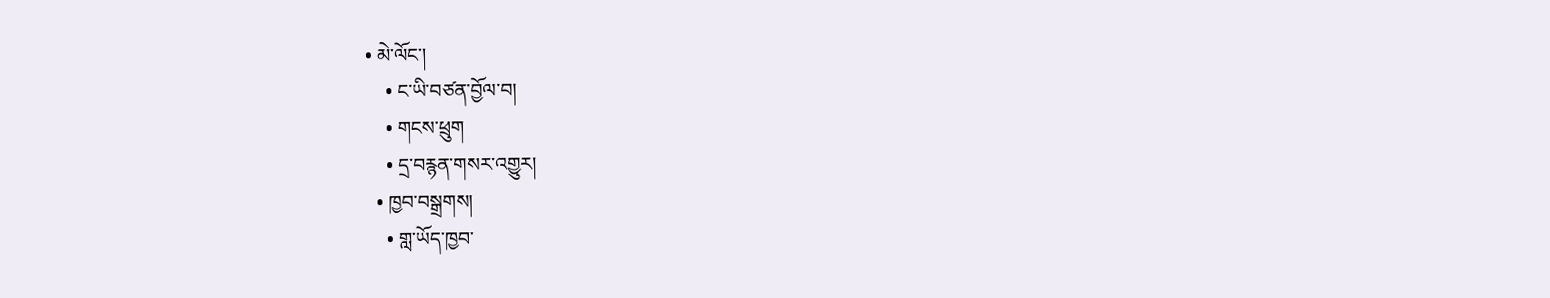• མེ་ལོང་།
    • ང་ཡི་བཙན་བྱོལ་བ།
    • གངས་ཕྲུག
    • དྲ་བརྙན་གསར་འགྱུར།
  • ཁྱབ་བསྒྲགས།
    • གླ་ཡོད་ཁྱབ་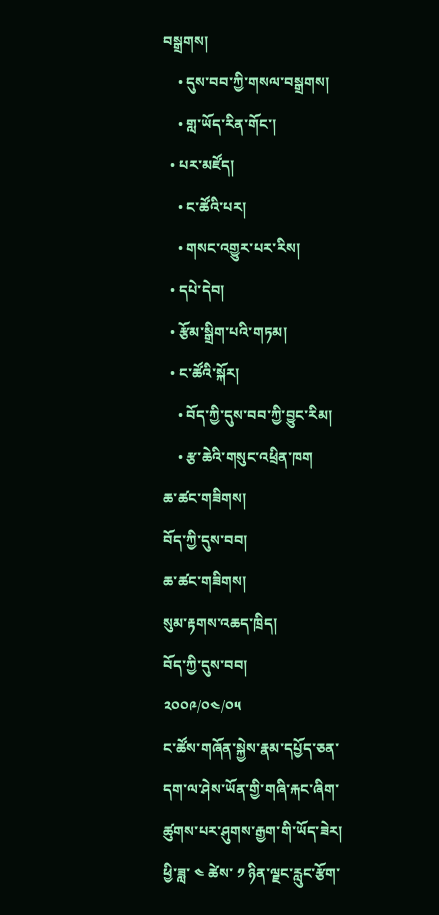བསྒྲགས།
    • དུས་བབ་ཀྱི་གསལ་བསྒྲགས།
    • གླ་ཡོད་རིན་གོང་།
  • པར་མཛོད།
    • ང་ཚོའི་པར།
    • གསང་འགྱུར་པར་རིས།
  • དཔེ་དེབ།
  • རྩོམ་སྒྲིག་པའི་གཏམ།
  • ང་ཚོའི་སྐོར།
    • བོད་ཀྱི་དུས་བབ་ཀྱི་བྱུང་རིམ།
    • རྩ་ཆེའི་གསུང་འཕྲིན་ཁག
ཆ་ཚང་གཟིགས།
བོད་ཀྱི་དུས་བབ།
ཆ་ཚང་གཟིགས།
སུམ་རྟགས་འཆད་ཁྲིད།
བོད་ཀྱི་དུས་བབ།
༢༠༠༩/༠༤/༠༥
ང་ཚོས་གཞོན་སྐྱེས་རྣམ་དཔྱོད་ཅན་དག་ལ་ཤེས་ཡོན་གྱི་གཞི་རྐང་ཞིག་ཚུགས་པར་ཤུགས་རྒྱག་གི་ཡོད་ཟེར།
ཕྱི་ཟླ་ ༤ ཚེས་ ༡ ཉིན་ལྗང་རླུང་རྩོག་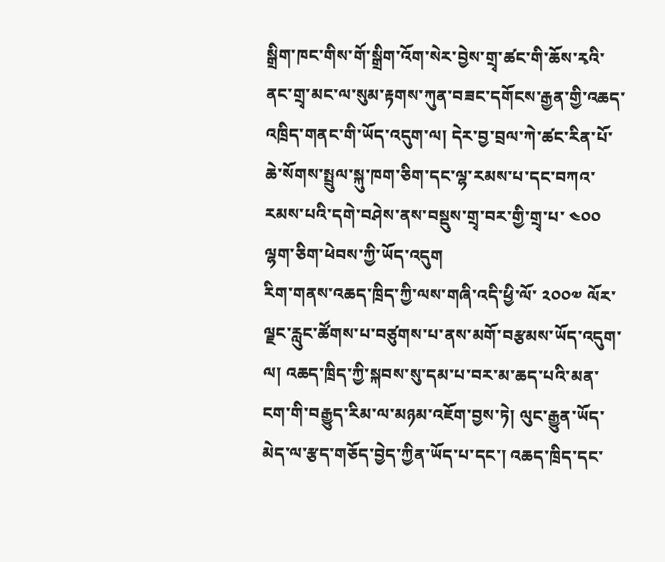སྒྲིག་ཁང་གིས་གོ་སྒྲིག་འོག་སེར་བྱེས་གྲྭ་ཚང་གི་ཆོས་རྭའི་ནང་གྲྭ་མང་ལ་སུམ་རྟགས་ཀུན་བཟང་དགོངས་རྒྱན་གྱི་འཆད་འཁྲིད་གནང་གི་ཡོད་འདུག་ལ། དེར་བྱ་བྲལ་ཀེ་ཚང་རིན་པོ་ཆེ་སོགས་སྤྲུལ་སྐུ་ཁག་ཅིག་དང་ལྷ་རམས་པ་དང་བཀའ་རམས་པའི་དགེ་བཤེས་ནས་བསྡུས་གྲྭ་བར་གྱི་གྲྭ་པ་ ༤༠༠ ལྷག་ཅིག་ཕེབས་ཀྱི་ཡོད་འདུག
རིག་གནས་འཆད་ཁྲིད་ཀྱི་ལས་གཞི་འདི་ཕྱི་ལོ་ ༢༠༠༧ ལོར་ལྗང་རླུང་ཚོགས་པ་བཙུགས་པ་ནས་མགོ་བརྩམས་ཡོད་འདུག་ལ། འཆད་ཁྲིད་ཀྱི་སྐབས་སུ་དམ་པ་བར་མ་ཆད་པའི་མན་ངག་གི་བརྒྱུད་རིམ་ལ་མཉམ་འཇོག་བྱས་ཏེ། ལུང་རྒྱུན་ཡོད་མེད་ལ་རྩད་གཅོད་བྱེད་ཀྱིན་ཡོད་པ་དང་། འཆད་ཁྲིད་དང་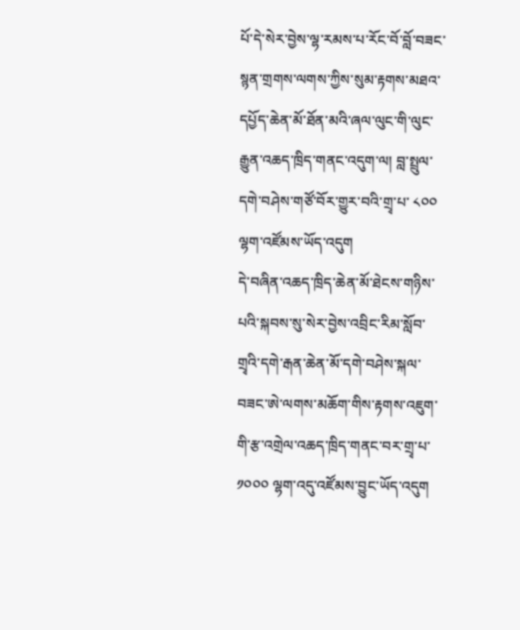པོ་དེ་སེར་བྱེས་ལྷ་རམས་པ་རོང་བོ་བློ་བཟང་སྙན་གྲགས་ལགས་ཀྱིས་སུམ་རྟགས་མཐའ་དཔྱོད་ཆེན་མོ་ཐོན་མའི་ཞལ་ལུང་གི་ལུང་རྒྱུན་འཆད་ཁྲིད་གནང་འདུག་ལ། བླ་སྤྲུལ་དགེ་བཤེས་གཙོ་བོར་གྱུར་བའི་གྲྭ་པ་ ༨༠༠ ལྷག་འཛོམས་ཡོད་འདུག
དེ་བཞིན་འཆད་ཁྲིད་ཆེན་མོ་ཐེངས་གཉིས་པའི་སྐབས་སུ་སེར་བྱེས་འབྲིང་རིམ་སློབ་གྲྭའི་དགེ་རྒན་ཆེན་མོ་དགེ་བཤེས་སྐལ་བཟང་ཨེ་ལགས་མཆོག་གིས་རྟགས་འཇུག་གི་རྩ་འགྲེལ་འཆད་ཁྲིད་གནང་བར་གྲྭ་པ་ ༡༠༠༠ ལྷག་འདུ་འཛོམས་བྱུང་ཡོད་འདུག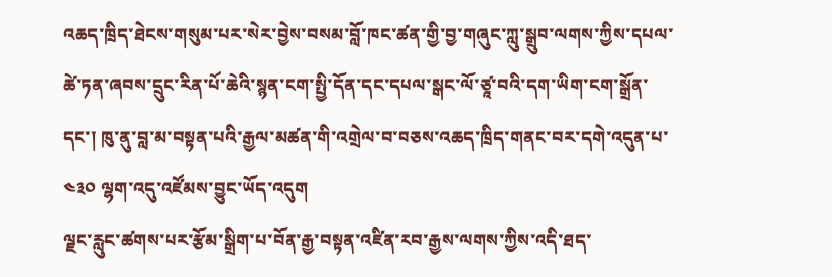འཆད་ཁྲིད་ཐེངས་གསུམ་པར་སེར་བྱེས་བསམ་བློ་ཁང་ཚན་གྱི་བྱ་གཞུང་ཀླུ་སྒྲུབ་ལགས་ཀྱིས་དཔལ་ཚེ་ཏན་ཞབས་དྲུང་རིན་པོ་ཆེའི་སྙན་ངག་སྤྱི་དོན་དང་དཔལ་སྒང་ལོ་ཙཱ་བའི་དག་ཡིག་ངག་སྒྲོན་དང་། ཁུ་ནུ་བླ་མ་བསྟན་པའི་རྒྱལ་མཚན་གི་འགྲེལ་བ་བཅས་འཆད་ཁྲིད་གནང་བར་དགེ་འདུན་པ་ ༤༣༠ ལྷག་འདུ་འཛོམས་བྱུང་ཡོད་འདུག
ལྗང་རླུང་ཚགས་པར་རྩོམ་སྒྲིག་པ་བོན་རྒྱ་བསྟན་འཛིན་རབ་རྒྱས་ལགས་ཀྱིས་འདི་ཐད་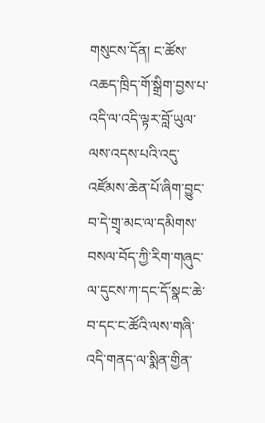གསུངས་དོན། ང་ཚོས་འཆད་ཁྲིད་གོ་སྒྲིག་བྱས་པ་འདི་ལ་འདི་ལྟར་བློ་ཡུལ་ལས་འདས་པའི་འདུ་འཛོམས་ཆེན་པོ་ཞིག་བྱུང་བ་དེ་གྲྭ་མང་ལ་དམིགས་བསལ་བོད་ཀྱི་རིག་གཞུང་ལ་དུངས་ཀ་དང་དོ་སྣང་ཆེ་བ་དང་ང་ཚོའི་ལས་གཞི་འདི་གནད་ལ་སྨིན་གྱིན་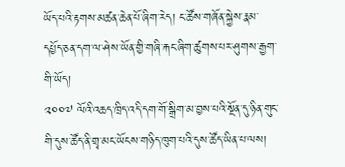ཡོད་པའི་རྟགས་མཚན་ཆེན་པོ་ཞིག་རེད། ང་ཚོས་གཞོན་སྐྱེས་རྣམ་དཔྱོད་ཅན་དག་ལ་ཤེས་ཡོན་གྱི་གཞི་རྐང་ཞིག་ཚུགས་པར་ཤུགས་རྒྱག་གི་ཡོད།
༢༠༠༧ ལོའི་འཆད་ཁྲིད་འདི་དག་གོ་སྒྲིག་མ་བྱས་པའི་སྔོན་དུ་ཉིན་གུང་གི་དུས་ཚོད་ནི་གྲྭ་མང་ཡོངས་གཉིད་ཁུག་པའི་དུས་ཚོད་ཡིན་པ་ལས།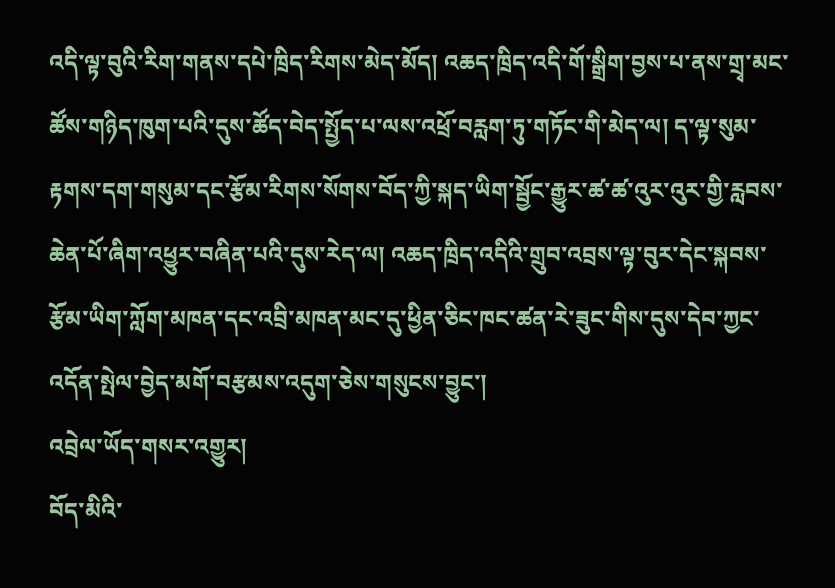འདི་ལྟ་བུའི་རིག་གནས་དཔེ་ཁྲིད་རིགས་མེད་མོད། འཆད་ཁྲིད་འདི་གོ་སྒྲིག་བྱས་པ་ནས་གྲྭ་མང་ཚོས་གཉིད་ཁུག་པའི་དུས་ཚོད་བེད་སྤྱོད་པ་ལས་འཕྲོ་བརླག་ཏུ་གཏོང་གི་མེད་ལ། ད་ལྟ་སུམ་རྟགས་དག་གསུམ་དང་རྩོམ་རིགས་སོགས་བོད་ཀྱི་སྐད་ཡིག་སྦྱོང་རྒྱུར་ཚ་ཚ་འུར་འུར་གྱི་རླབས་ཆེན་པོ་ཞིག་འཕྱུར་བཞིན་པའི་དུས་རེད་ལ། འཆད་ཁྲིད་འདིའི་གྲུབ་འབྲས་ལྟ་བུར་དེང་སྐབས་རྩོམ་ཡིག་ཀློག་མཁན་དང་འབྲི་མཁན་མང་དུ་ཕྱིན་ཅིང་ཁང་ཚན་རེ་ཟུང་གིས་དུས་དེབ་ཀྱང་འདོན་སྤེལ་བྱེད་མགོ་བརྩམས་འདུག་ཅེས་གསུངས་བྱུང་།
འབྲེལ་ཡོད་གསར་འགྱུར།
བོད་མིའི་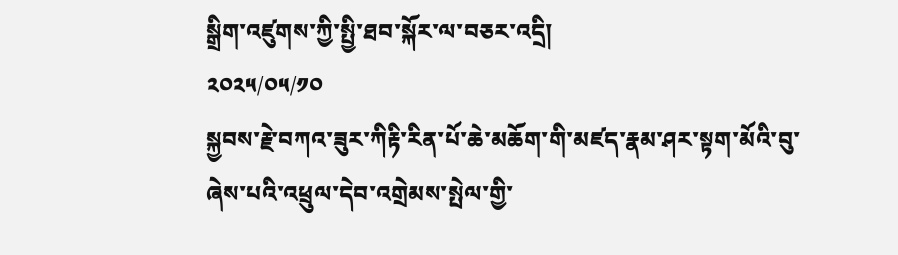སྒྲིག་འཛུགས་ཀྱི་སྤྱི་ཐབ་སྐོར་ལ་བཅར་འདྲི།
༢༠༢༥/༠༥/༡༠
སྐྱབས་རྗེ་བཀའ་ཟུར་ཀིརྟི་རིན་པོ་ཆེ་མཆོག་གི་མཛད་རྣམ་ཤར་སྟག་མོའི་བུ་ཞེས་པའི་འཕྲུལ་དེབ་འགྲེམས་སྤེལ་གྱི་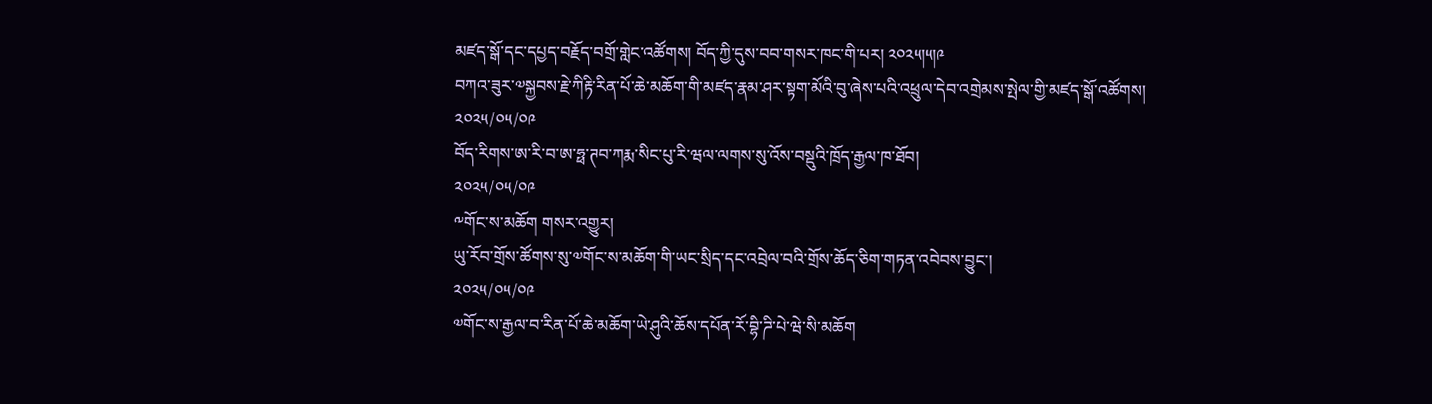མཛད་སྒོ་དང་དཔྱད་བརྗོད་བགྲོ་གླེང་འཚོགས། བོད་ཀྱི་དུས་བབ་གསར་ཁང་གི་པར། ༢༠༢༥།༥།༩
བཀའ་ཟུར་༧སྐྱབས་རྗེ་ཀིརྟི་རིན་པོ་ཆེ་མཆོག་གི་མཛད་རྣམ་ཤར་སྟག་མོའི་བུ་ཞེས་པའི་འཕྲུལ་དེབ་འགྲེམས་སྤེལ་གྱི་མཛད་སྒོ་འཚོགས།
༢༠༢༥/༠༥/༠༩
བོད་རིགས་ཨ་རི་བ་ཨ་ཧྥ་ཊབ་ཀརྨ་སིང་པུ་རི་ཝལ་ལགས་སུ་འོས་བསྡུའི་ཁྲོད་རྒྱལ་ཁ་ཐོབ།
༢༠༢༥/༠༥/༠༩
༸གོང་ས་མཆོག གསར་འགྱུར།
ཡུ་རོབ་གྲོས་ཚོགས་སུ་༧གོང་ས་མཆོག་གི་ཡང་སྲིད་དང་འབྲེལ་བའི་གྲོས་ཆོད་ཅིག་གཏན་འབེབས་བྱུང་།
༢༠༢༥/༠༥/༠༩
༧གོང་ས་རྒྱལ་བ་རིན་པོ་ཆེ་མཆོག་ཡེ་ཤུའི་ཆོས་དཔོན་རོ་བྷི་ཌི་པེ་ཝེ་སི་མཆོག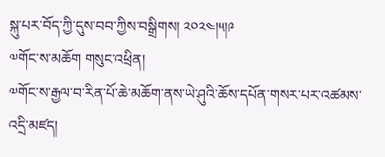སྐུ་པར་བོད་ཀྱི་དུས་བབ་ཀྱིས་བསྒྲིགས། ༢༠༢༤།༥།༩
༧གོང་ས་མཆོག གསུང་འཕྲིན།
༧གོང་ས་རྒྱལ་བ་རིན་པོ་ཆེ་མཆོག་ནས་ཡེ་ཤུའི་ཆོས་དཔོན་གསར་པར་འཚམས་འདྲི་མཛད།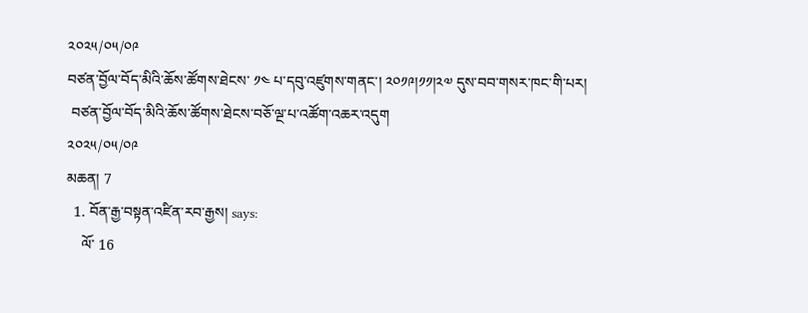༢༠༢༥/༠༥/༠༩
བཙན་བྱོལ་བོད་མིའི་ཆོས་ཚོགས་ཐེངས་ ༡༤ པ་དབུ་འཛུགས་གནང་། ༢༠༡༩།༡༡།༢༧ དུས་བབ་གསར་ཁང་གི་པར།
 བཙན་བྱོལ་བོད་མིའི་ཆོས་ཚོགས་ཐེངས་བཅོ་ལྔ་པ་འཚོག་འཆར་འདུག
༢༠༢༥/༠༥/༠༩
མཆན། 7
  1. བོན་རྒྱ་བསྟན་འཛིན་རབ་རྒྱས། says:
    ལོ་ 16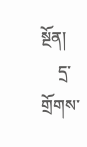སྔོན།
    དྲ་གྲོགས་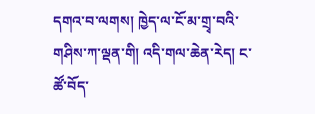དགའ་བ་ལགས། ཁྱེད་ལ་ངོ་མ་གྲྭ་བའི་གཤིས་ཀ་ལྡན་གི། འདི་གལ་ཆེན་རེད། ང་ཚོ་བོད་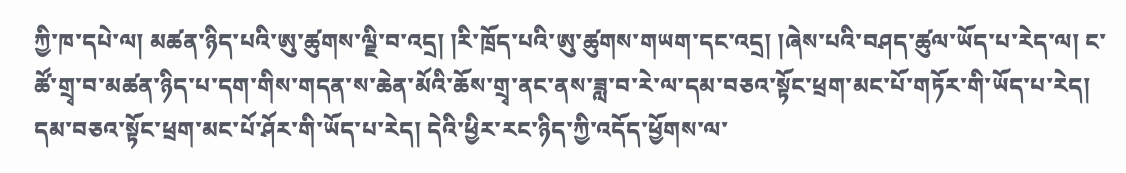ཀྱི་ཁ་དཔེ་ལ། མཚན་ཉིད་པའི་ཨུ་ཚུགས་ལྗི་བ་འདྲ། །རི་ཁྲོད་པའི་ཨུ་ཚུགས་གཡག་དང་འདྲ། །ཞེས་པའི་བཤད་ཚུལ་ཡོད་པ་རེད་ལ། ང་ཚོ་གྲྭ་བ་མཚན་ཉིད་པ་དག་གིས་གདན་ས་ཆེན་མོའི་ཆོས་གྲྭ་ནང་ནས་ཟླ་བ་རེ་ལ་དམ་བཅའ་སྟོང་ཕྲག་མང་པོ་གཏོར་གི་ཡོད་པ་རེད། དམ་བཅའ་སྟོང་ཕྲག་མང་པོ་ཤོར་གི་ཡོད་པ་རེད། དེའི་ཕྱིར་རང་ཉིད་ཀྱི་འདོད་ཕྱོགས་ལ་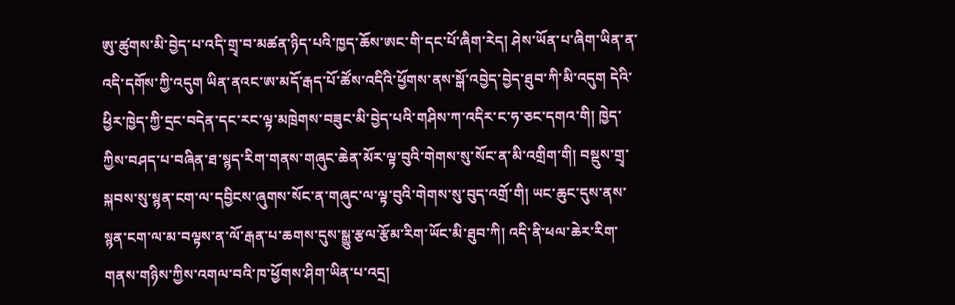ཨུ་ཚུགས་མི་བྱེད་པ་འདི་གྲྭ་བ་མཚན་ཉིད་པའི་ཁྱད་ཆོས་ཨང་གི་དང་པོ་ཞིག་རེད། ཤེས་ཡོན་པ་ཞིག་ཡིན་ན་འདི་དགོས་ཀྱི་འདུག ཡིན་ནའང་ཨ་མདོ་རྒད་པོ་ཚོས་འདིའི་ཕྱོགས་ནས་སྒོ་འབྱེད་བྱེད་ཐུབ་ཀི་མི་འདུག དེའི་ཕྱིར་ཁྱེད་ཀྱི་དྲང་བདེན་དང་རང་ལྟ་མཁྲེགས་བཟུང་མི་བྱེད་པའི་གཤིས་ཀ་འདིར་ང་ཧ་ཅང་དགའ་གི། ཁྱེད་ཀྱིས་བཤད་པ་བཞིན་ཐ་སྙད་རིག་གནས་གཞུང་ཆེན་མོར་ལྟ་བུའི་གེགས་སུ་སོང་ན་མི་འགྲིག་གི། བསྡུས་གྲྭ་སྐབས་སུ་སྙན་ངག་ལ་དབྱིངས་ཞུགས་སོང་ན་གཞུང་ལ་ལྟ་བུའི་གེགས་སུ་བུད་འགྲོ་གི། ཡང་ཆུང་དུས་ནས་སྙན་ངག་ལ་མ་བལྟས་ན་ལོ་རྒན་པ་ཆགས་དུས་སྒྱུ་རྩལ་རྩོམ་རིག་ཡོང་མི་ཐུབ་ཀི། འདི་ནི་ཕལ་ཆེར་རིག་གནས་གཉིས་ཀྱིས་འགལ་བའི་ཁ་ཕྱོགས་ཤིག་ཡིན་པ་འདྲ།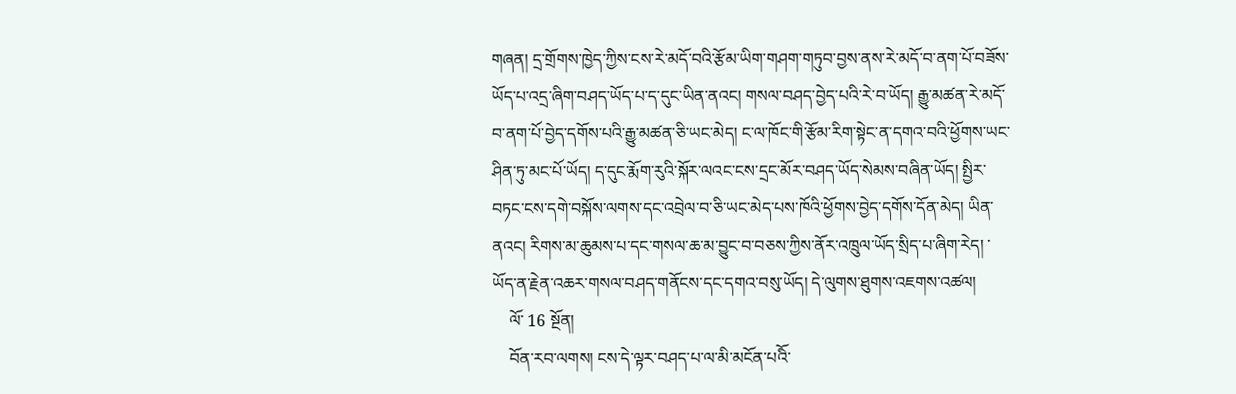གཞན། དྲ་གྲོགས་ཁྱེད་ཀྱིས་ངས་རེ་མདོ་བའི་རྩོམ་ཡིག་གཤག་གཏུབ་བྱས་ནས་རེ་མདོ་བ་ནག་པོ་བཟོས་ཡོད་པ་འདྲ་ཞིག་བཤད་ཡོད་པ་ད་དུང་ཡིན་ནའང། གསལ་བཤད་བྱེད་པའི་རེ་བ་ཡོད། རྒྱུ་མཚན་རེ་མདོ་བ་ནག་པོ་བྱེད་དགོས་པའི་རྒྱུ་མཚན་ཅི་ཡང་མེད། ང་ལ་ཁོང་གི་རྩོམ་རིག་སྟེང་ན་དགའ་བའི་ཕྱོགས་ཡང་ཤིན་ཏུ་མང་པོ་ཡོད། ད་དུང་རྨོག་རུའི་སྐོར་ལའང་ངས་དྲང་མོར་བཤད་ཡོད་སེམས་བཞིན་ཡོད། སྤྱིར་བཏང་ངས་དགེ་བསྐོས་ལགས་དང་འབྲེལ་བ་ཅི་ཡང་མེད་པས་ཁོའི་ཕྱོགས་བྱེད་དགོས་དོན་མེད། ཡིན་ནའང། རིགས་མ་ཆུམས་པ་དང་གསལ་ཆ་མ་བྱུང་བ་བཅས་ཀྱིས་ནོར་འཁྲུལ་ཡོད་སྲིད་པ་ཞིག་རེད། ་ཡོད་ན་རྗེན་འཆར་གསལ་བཤད་གནོངས་དང་དགའ་བསུ་ཡོད། དེ་ལུགས་ཐུགས་འཇགས་འཚལ།
    ལོ་ 16 སྔོན།
    བོན་རབ་ལགས། ངས་དེ་ལྟར་བཤད་པ་ལ་མི་མངོན་པའིོ་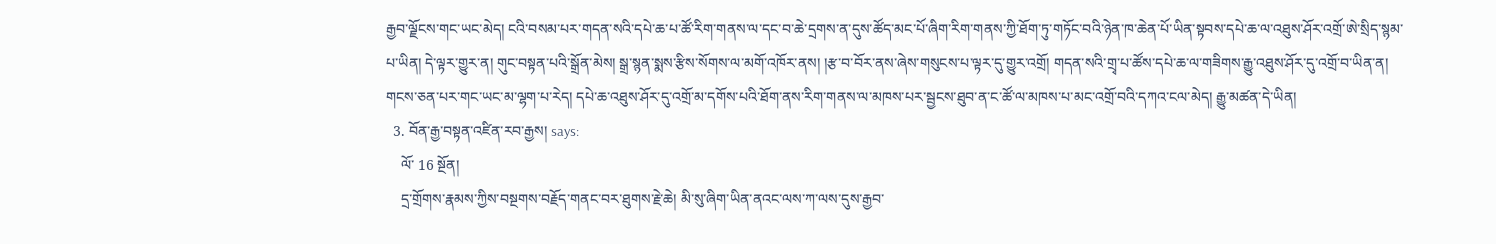རྒྱབ་ལྗོངས་གང་ཡང་མེད། ངའི་བསམ་པར་གདན་སའི་དཔེ་ཆ་པ་ཚོ་རིག་གནས་ལ་དང་བ་ཆེ་དྲགས་ན་དུས་ཚོད་མང་པོ་ཞིག་རིག་གནས་ཀྱི་ཐོག་ཏུ་གཏོང་བའི་ཉེན་ཁ་ཆེན་པོ་ཡིན་སྟབས་དཔེ་ཆ་ལ་འཐུས་ཤོར་འགྲོ་ཨེ་སྲིད་སྙམ་པ་ཡིན། དེ་ལྟར་གྱུར་ན། གུང་བསྟན་པའི་སྒྲོན་མེས། སྒྲ་སྙན་སྨས་རྩིས་སོགས་ལ་མགོ་འཁོར་ནས། །རྩ་བ་བོར་ནས་ཞེས་གསུངས་པ་ལྟར་དུ་གྱུར་འགྲོ། གདན་སའི་གྲྭ་པ་ཚོས་དཔེ་ཆ་ལ་གཟིགས་རྒྱུ་འཐུས་ཤོར་དུ་འགྲོ་བ་ཡིན་ན། གངས་ཅན་པར་གང་ཡང་མ་ལྷག་པ་རེད། དཔེ་ཆ་འཐུས་ཤོར་དུ་འགྲོ་མ་དགོས་པའི་ཐོག་ནས་རིག་གནས་ལ་མཁས་པར་སྦྱངས་ཐུབ་ན་ང་ཚོ་ལ་མཁས་པ་མང་འགྲོ་བའི་དཀའ་ངལ་མེད། རྒྱུ་མཚན་དེ་ཡིན།
  3. བོན་རྒྱ་བསྟན་འཛིན་རབ་རྒྱས། says:
    ལོ་ 16 སྔོན།
    དྲ་གྲོགས་རྣམས་ཀྱིས་བསྔགས་བརྗོད་གནང་བར་ཐུགས་རྗེ་ཆེ། མི་སུ་ཞིག་ཡིན་ནའང་ལས་ཀ་ལས་དུས་རྒྱབ་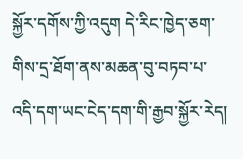སྐྱོར་དགོས་ཀྱི་འདུག དེ་རིང་ཁྱེད་ཅག་གིས་དྲ་ཐོག་ནས་མཆན་བུ་བཏབ་པ་འདི་དག་ཡང་ངེད་དག་གི་རྒྱབ་སྐྱོར་རེད།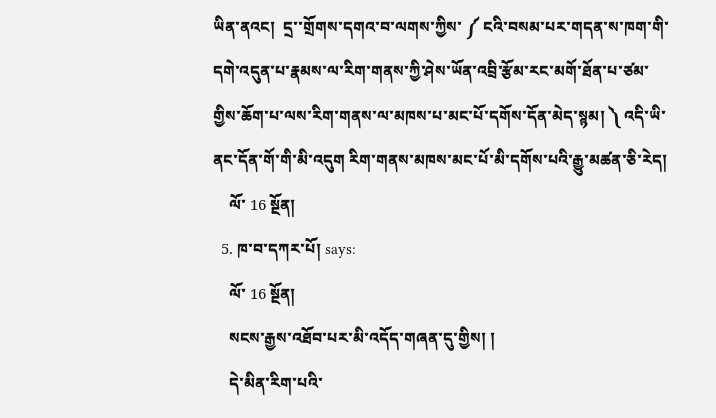ཡིན་ནའང།  དྲ་་གྲོགས་དགའ་བ་ལགས་ཀྱིས་ ༼ ངའི་བསམ་པར་གདན་ས་ཁག་གི་དགེ་འདུན་པ་རྣམས་ལ་རིག་གནས་ཀྱི་ཤེས་ཡོན་འབྲི་རྩོམ་རང་མགོ་ཐོན་པ་ཙམ་གྱིས་ཆོག་པ་ལས་རིག་གནས་ལ་མཁས་པ་མང་པོ་དགོས་དོན་མེད་སྙམ། ༽ འདི་ཡི་ནང་དོན་གོ་གི་མི་འདུག རིག་གནས་མཁས་མང་པོ་མི་དགོས་པའི་རྒྱུ་མཚན་ཅི་རེད།
    ལོ་ 16 སྔོན།
  5. ཁ་བ་དཀར་པོ། says:
    ལོ་ 16 སྔོན།
    སངས་རྒྱས་འཐོབ་པར་མི་འདོད་གཞན་དུ་གྱིས། །
    དེ་མིན་རིག་པའི་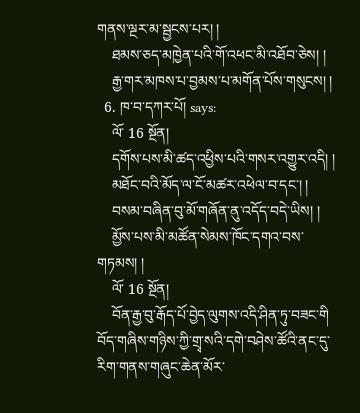གནས་ལྔར་མ་སྦྱངས་པར། །
    ཐམས་ཅད་མཁྱེན་པའི་གོ་འཕང་མི་འཐོབ་ཅེས། །
    རྒྱ་གར་མཁས་པ་བྱམས་པ་མགོན་པོས་གསུངས། །
  6. ཁ་བ་དཀར་པོ། says:
    ལོ་ 16 སྔོན།
    དགོས་པས་མི་ཚད་འཕྱིས་པའི་གསར་འགྱུར་འདི། །
    མཐོང་བའི་མོད་ལ་ངོ་མཚར་འཕེལ་བ་དང་། །
    བསམ་བཞིན་བུ་མོ་གཞོན་ནུ་འདོད་བདེ་ཡིས། །
    མྱོས་པས་མི་མཚོན་སེམས་ཁོང་དགའ་བས་གཏམས། །
    ལོ་ 16 སྔོན།
    བོན་རྒྱ་བུ་རྒོད་པོ་བྱེད་ལུགས་འདི་ཤིན་ཏུ་བཟང་གི བོད་གཞིས་གཉིས་ཀྱི་གྲྭ་སའི་དགེ་བཤེས་ཚོའི་ནང་དུ་རིག་གནས་གཞུང་ཆེན་མོར་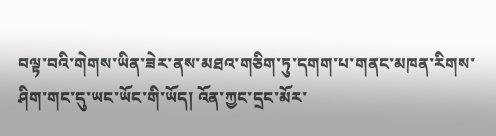བལྟ་བའི་གེགས་ཡིན་ཟེར་ནས་མཐའ་གཅིག་ཏུ་དགག་པ་གནང་མཁན་རིགས་ཤིག་གང་དུ་ཡང་ཡོང་གི་ཡོད། འོན་ཀྱང་དྲང་མོར་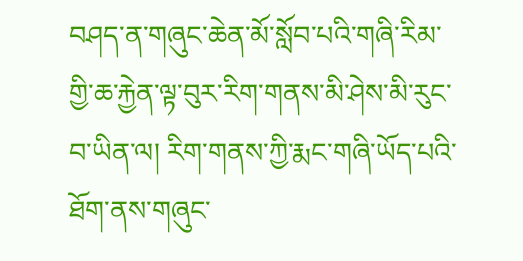བཤད་ན་གཞུང་ཆེན་མོ་སློབ་པའི་གཞི་རིམ་གྱི་ཆ་རྐྱེན་ལྟ་བུར་རིག་གནས་མི་ཤེས་མི་རུང་བ་ཡིན་ལ། རིག་གནས་ཀྱི་རྨང་གཞི་ཡོད་པའི་ཐོག་ནས་གཞུང་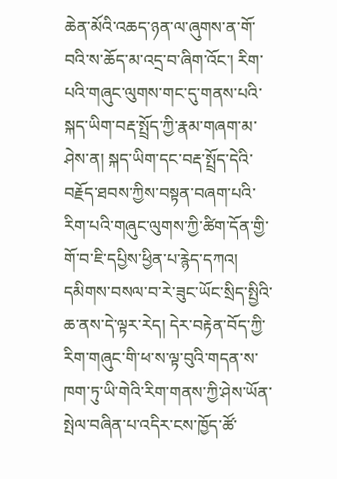ཆེན་མོའི་འཆད་ཉན་ལ་ཞུགས་ན་གོ་བའི་ས་ཆོད་མ་འདྲ་བ་ཞིག་འོང་། རིག་པའི་གཞུང་ལུགས་གང་དུ་གནས་པའི་སྐད་ཡིག་བརྡ་སྤྲོད་ཀྱི་རྣམ་གཞག་མ་ཤེས་ན། སྐད་ཡིག་དང་བརྡ་སྤྲོད་དེའི་བརྗོད་ཐབས་ཀྱིས་བསྟན་བཞག་པའི་རིག་པའི་གཞུང་ལུགས་ཀྱི་ཚིག་དོན་གྱི་གོ་བ་ཇི་དཔྱིས་ཕྱིན་པ་རྙེད་དཀའ། དམིགས་བསལ་བ་རེ་ཟུང་ཡོང་སྲིད་སྤྱིའི་ཆ་ནས་དེ་ལྟར་རེད། དེར་བརྟེན་བོད་ཀྱི་རིག་གཞུང་གི་ཕ་ས་ལྟ་བུའི་གདན་ས་ཁག་ཏུ་ཡི་གེའི་རིག་གནས་ཀྱི་ཤེས་ཡོན་སྤེལ་བཞིན་པ་འདིར་ངས་ཁྱོད་ཚོ་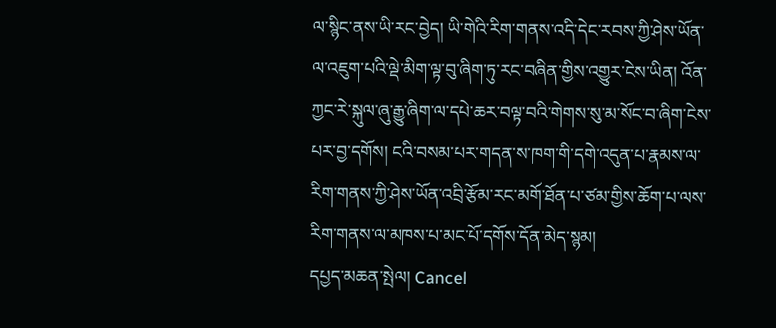ལ་སྙིང་ནས་ཡི་རང་བྱེད། ཡི་གེའི་རིག་གནས་འདི་དེང་རབས་ཀྱི་ཤེས་ཡོན་ལ་འཇུག་པའི་ལྡེ་མིག་ལྟ་བུ་ཞིག་ཏུ་རང་བཞིན་གྱིས་འགྱུར་ངེས་ཡིན། འོན་ཀྱང་རེ་སྐུལ་ཞུ་རྒྱུ་ཞིག་ལ་དཔེ་ཆར་བལྟ་བའི་གེགས་སུ་མ་སོང་བ་ཞིག་ངེས་པར་བྱ་དགོས། ངའི་བསམ་པར་གདན་ས་ཁག་གི་དགེ་འདུན་པ་རྣམས་ལ་རིག་གནས་ཀྱི་ཤེས་ཡོན་འབྲི་རྩོམ་རང་མགོ་ཐོན་པ་ཙམ་གྱིས་ཆོག་པ་ལས་རིག་གནས་ལ་མཁས་པ་མང་པོ་དགོས་དོན་མེད་སྙམ།
དཔྱད་མཆན་སྤེལ། Cancel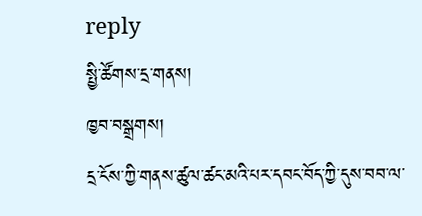reply
སྤྱི་ཚོགས་དྲ་གནས།
ཁྱབ་བསྒྲགས།
དྲ་ངོས་ཀྱི་གནས་ཚུལ་ཚང་མའི་པར་དབང་བོད་ཀྱི་དུས་བབ་ལ་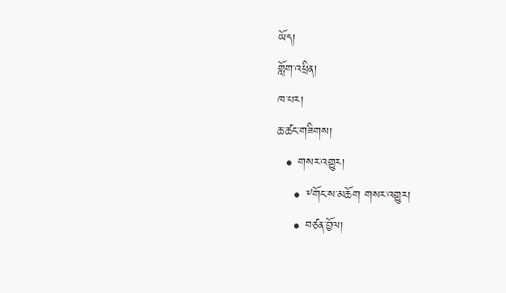ཡོད།
གློག་འཕྲིན།
ཁ་པར།
ཆ་ཚང་གཟིགས།
  • གསར་འགྱུར།
    • ༸གོང་ས་མཆོག གསར་འགྱུར།
    • བཙན་བྱོལ།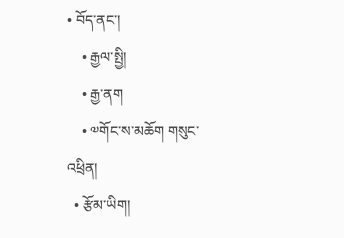• བོད་ནང་།
    • རྒྱལ་སྤྱི།
    • རྒྱ་ནག
    • ༧གོང་ས་མཆོག གསུང་འཕྲིན།
  • རྩོམ་ཡིག།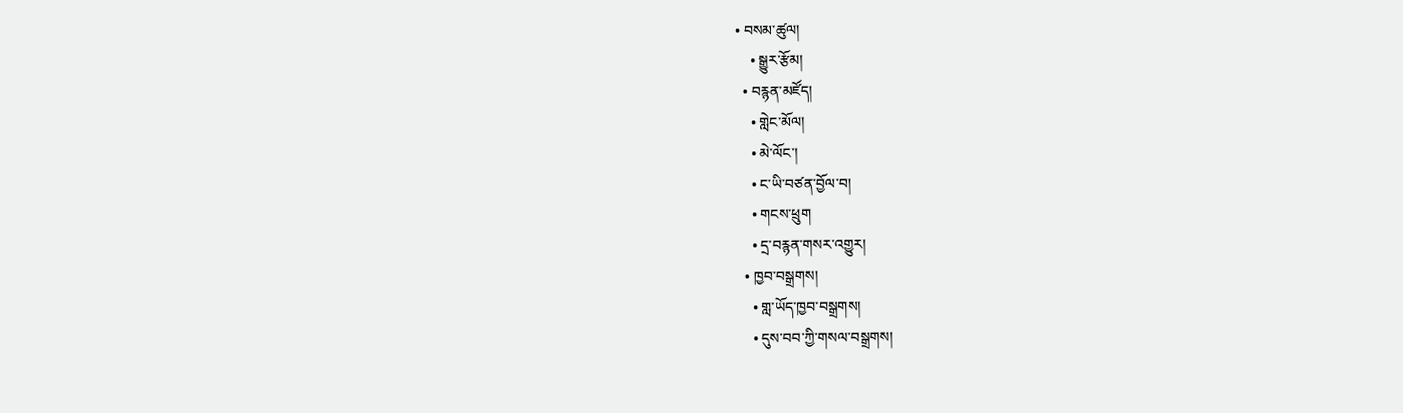• བསམ་ཚུལ།
    • སྒྱུར་རྩོམ།
  • བརྙན་མཛོད།
    • གླེང་མོལ།
    • མེ་ལོང་།
    • ང་ཡི་བཙན་བྱོལ་བ།
    • གངས་ཕྲུག
    • དྲ་བརྙན་གསར་འགྱུར།
  • ཁྱབ་བསྒྲགས།
    • གླ་ཡོད་ཁྱབ་བསྒྲགས།
    • དུས་བབ་ཀྱི་གསལ་བསྒྲགས།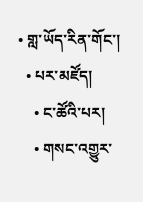• གླ་ཡོད་རིན་གོང་།
  • པར་མཛོད།
    • ང་ཚོའི་པར།
    • གསང་འགྱུར་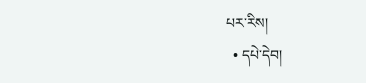པར་རིས།
  • དཔེ་དེབ།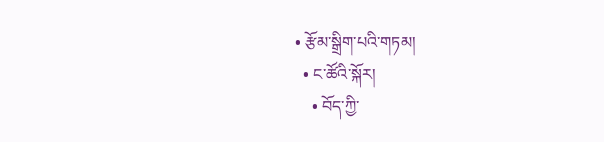• རྩོམ་སྒྲིག་པའི་གཏམ།
  • ང་ཚོའི་སྐོར།
    • བོད་ཀྱི་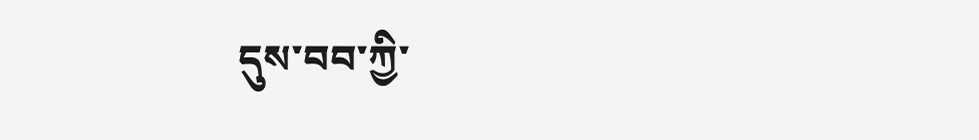དུས་བབ་ཀྱི་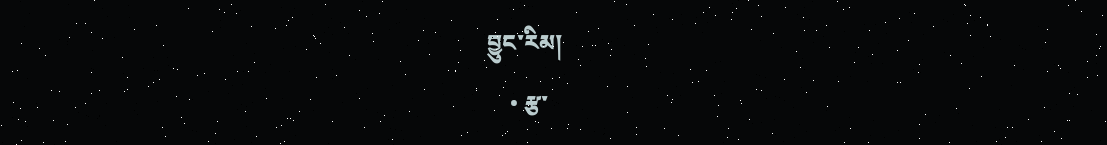བྱུང་རིམ།
    • རྩ་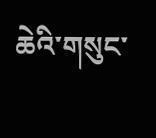ཆེའི་གསུང་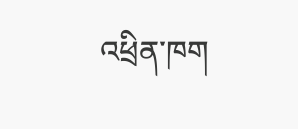འཕྲིན་ཁག